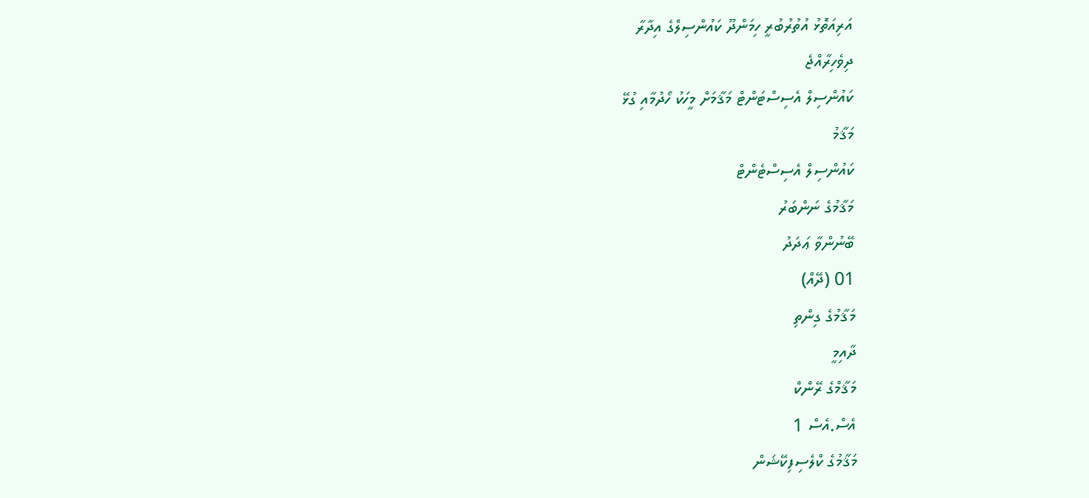އަރިއަތޮޅު އުތުރުބުރީ ހިމަންދޫ ކައުންސިލްގެ އިދާރާ
ދިވެހިރާއްޖެ
ކައުންސިލް އެސިސްޓަންޓް މަޤާމަށް މީހަކު ހޯދުމާއި ގުޅޭ
މަޤާމު
ކައުންސިލް އެސިސްޓެންޓް
މަޤާމުގެ ނަންބަރު
ބޭނުންވާ ޢަދަދު
01 (ދޭއް)
މަޤާމުގެ ގިންތި
ދާއިމީ
މަޤާމްގެ ރޭންކް
އެސް.އެސް 1
މަޤާމުގެ ކްލެސިފިކޭޝަން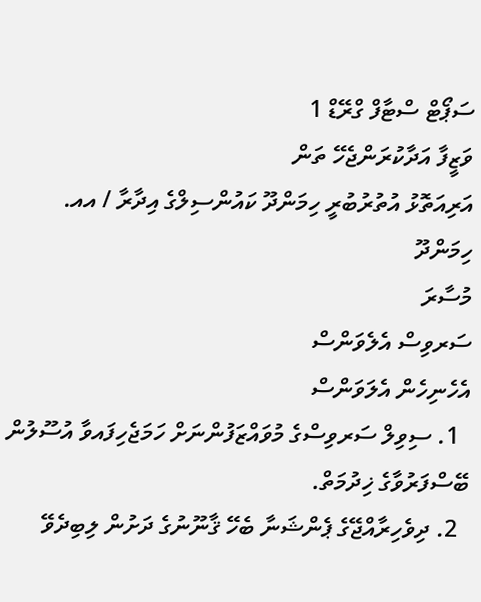ސަޕޯޓް ސްޓާފް ގްރޭޑް 1
ވަޒީފާ އަދާކުރަންޖެހޭ ތަން
އަރިއަތޮޅު އުތުރުބުރީ ހިމަންދޫ ކައުންސިލްގެ އިދާރާ / އއ. ހިމަންދޫ
މުސާރަ
ސަރވިސް އެލެވަންސް
އެހެނިހެން އެލަވަންސް
  1. ސިވިލް ސަރވިސްގެ މުވައްޒަފުންނަށް ހަމަޖެހިފައވާ އުސޫލުން ބޭސްފަރުވާގެ ޚިދުމަތް.
  2. ދިވެހިރާއްޖޭގެ ޕެންޝަނާ ބެހޭ ޤާނޫނުގެ ދަށުން ލިބިދެވޭ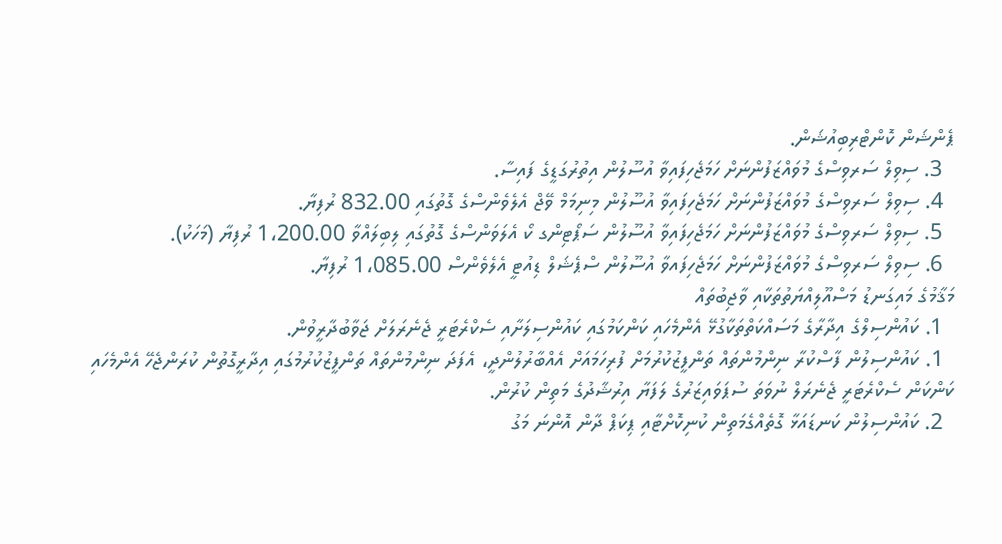ޕެންޝަން ކޮންޓްރިބިއުޝަން.
  3. ސިވިލް ސަރވިސްގެ މުވައްޒަފުންނަށް ހަމަޖެހިފައިވާ އުސޫލުން އިތުރުގަޑީގެ ފައިސާ.
  4. ސިވިލް ސަރވިސްގެ މުވައްޒަފުންނަށް ހަމަޖެހިފައިވާ އުސޫލުން މިނިމަމް ވޭޖް އެލެވެންސްގެ ގޮތުގައި 832.00 ރުފިޔާ.
  5. ސިވިލް ސަރވިސްގެ މުވައްޒަފުންނަށް ހަމަޖެހިފައިވާ އުސޫލުން ސަޕޯޓިންގ ކޯ އެލަވަންސްގެ ގޮތުގައި ލިބިލައްވާ 1،200.00 ރުފިޔާ (މަހަކު).
  6. ސިވިލް ސަރވިސްގެ މުވައްޒަފުންނަށް ހަމަޖެހިފައވާ އުސޫލުން ސްޕެޝަލް ޑިއުޓީ އެލެވެންސް 1،085.00 ރުފިޔާ.
މަޤާމުގެ މައިގަނޑު މަސްއޫލިއްޔަތުތަކާއި ވާޖިބުތައް
  1. ކައުންސިލްގެ އިދާރާގެ މަސައްކަތްތަކާގުޅޭ އެންމެހައި ކަންކަމުގައި ކައުންސިލަށާއި ސެކްރެޓަރީ ޖެނެރަލަށް ޖަވާބުދާރީވުން.
  1. ކައުންސިލުން ފާސްކުރާ ނިންމުންތައް ތަންފީޒުކުރުމަށް ފުރިހަމައަށް އެއްބާރުލުންދީ، އެފަދަ ނިންމުންތައް ތަންފީޒުކުރުމުގައި އިދާރީގޮތުން ކުރަންޖެހޭ އެންމެހައި ކަންކަން ސެކްރެޓަރީ ޖެނެރަލް ނުވަތަ ސުޕަވައިޒަރުގެ ލަފަޔާ އިރުޝާދުގެ މަތިން ކުރުން.
  2. ކައުންސިލުން ކަނޑައަޅާ ގޮތެއްގެމަތިން ކުނިކޮށްޓާއި ޕިކަޕް ދާން އޮންނަ މަގު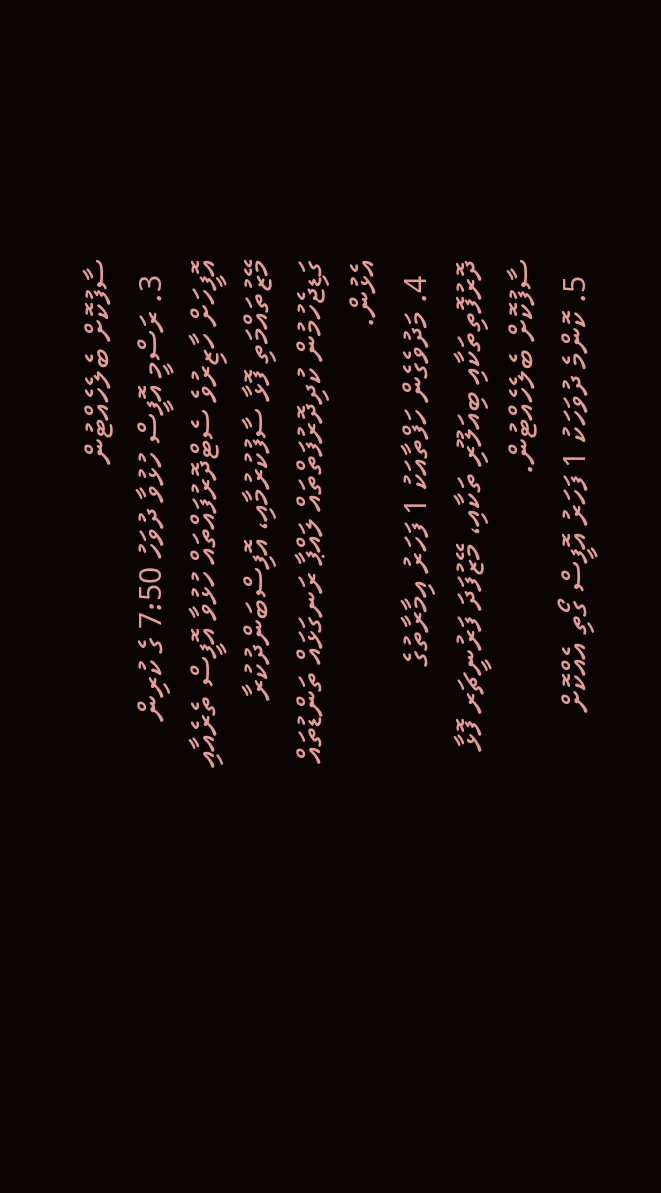ސާފުކޮށް ބެލެހެއްޓުން
  3. ރަސްމީ އޮފީސް ހުޅުވާ ދުވަހު 7:50 ގެ ކުރިން އޮފީހަށް ހާޒިރުވެ ސެޓްދޮރުފައްތައް ހުޅުވާ އޮފީސް ތެރެއާއި މޭޒުތައްމަތި ފޮޅާ ސާފުކުރުމާއި، އޮފިސްބަންދުކުރާ ގަޑިޖެހުމުން ކުދިދޮރުފަތްތައް ލައްޕާ ރަނގަޅައް ތަންޑުތައް އެޅުން.
  4. މަދުވެގެން ހަފްތާއަކު 1 ފަހަރު އިމާރާތުގެ ދޮރުފޮތިތަކާއި ބިއަލޫރި ތަކާއި، މޭޒުފަދަ ފަރުނީޗަރ ފޮޅާ ސާފުކޮށް ބެލެހެއްޓުން.
  5. ކޮންމެ ދުވަހަކު 1 ފަހަރު އޮފީސް ގޯތި އެއްކޮށް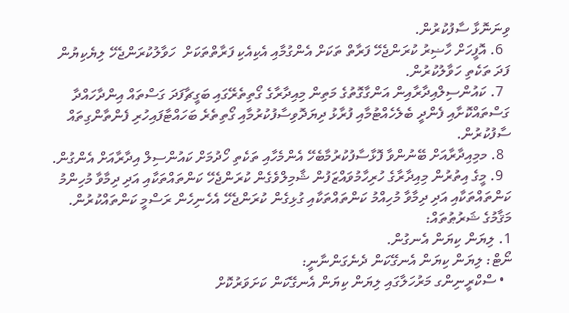ވިނަނޮޅާ ސާފުކުރުން.
  6. އޮފީހަށް ހާޟިރު ކުރަންޖެހޭ ފަރާތް ތަކަށް އެންގުމާއި އެކިއެކި ފަރާތްތަކަށް  ހަވާލުކުރަންޖެހޭ ލިޔެކިޔުން ފަދަ ތަކެތި ހަވާލުކުރުން.
  7. ކައުންސިލްއިދާރާއިން އަންގާގޮތުގެ މަތިން މިއިދާރާގެ ގޯތިތެރޭގައި ބަގީޗާފަދަ ގަސްތައް އިންދާހައްދާ ގަސްތައްކޮށާއި ފެންދީ ބެލެހެއްޓުމާއި ފުރާޅު ދިޔަދޮވިސާފުކުރުމާއި ގޯތިތެރެ ބަހައްޓާފައިހުރި ފެންތާންގިތައް ސާފުކުރުން.
  8. މމިއިދާރާއަށް ބޭނުންވާ ފޮޅާސާފުކުރުމާބެހޭ އެންމެހާއި ތަކެތި ހޯދުމަށް ކައުންސިލް އިދާރާއަށް އެންގުން.
  9. މީގެ އިތުރުން މިއިދާރާގެ ހުރިހާމުވައްޒަފުން ޝާމިލްވެގެން ކުރަންޖެހޭ ކަންތައްތަކާއި އަދި ދިމާވާ މުހިންމު ކަންތައްތަކާއި އަދި ދިމާވާ މުހިއްމު ކަންތައްތަކާއި ގުޅިގެން ކުރަންޖެހޭ އެހެނިހެން ރަސްމީ ކަންތައްކުރުން.
މަޤާމުގެ ޝަރުޠުތައް:
1. ލިޔަން ކިޔަން އެނގުން.
ނޯޓް: ލިޔަން ކިޔަން އެނގޭކަން ދެނެގަންނާނީ:
  • ސްކްރީނިންގ މަރުހަލާގައި ލިޔަން ކިޔަން އެނގޭކަން ކަށަވަރުކޮށް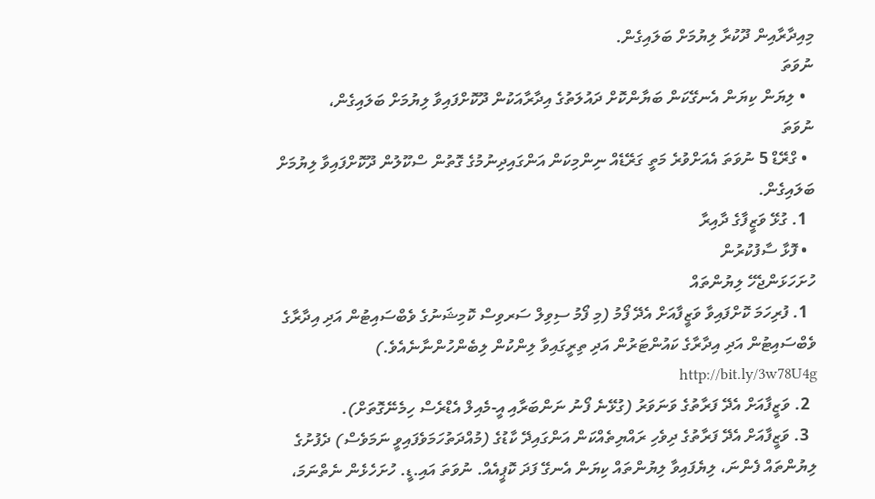މިއިދާރާއިން ދޫކުރާ ލިޔުމަށް ބަލައިގެން.
ނުވަތަ
  • ލިޔަން ކިޔަން އެނގޭކަން ބަޔާންކޮށް ދައުލަތުގެ އިދާރާއަކުން ދޫކޮށްފައިވާ ލިޔުމަށް ބަލައިގެން،
ނުވަތަ
  • ގްރޭޑް 5 ނުވަތަ އެއަށްވުރެ މަތީ ގަރޭޑެއް ނިންމިކަން އަންގައިދިނުމުގެ ގޮތުން ސްކޫލުން ދޫކޮށްފައިވާ ލިޔުމަށް ބަލައިގެން.
  1. ގުޅޭ ވަޒީފާގެ ދާއިރާ
  • ފޮޅާ ސާފުކުރުން
ހުށަހަޅަންޖެހޭ ލިޔުންތައް
  1. ފުރިހަމަ ކޮށްފައިވާ ވަޒީފާއަށް އެދޭ ފޯމު (މި ފޯމު ސިވިލް ސަރވިސް ކޮމިޝަނުގެ ވެބްސައިޓުން އަދި އިދާރާގެ ވެބްސައިޓުން އަދި އިދާރާގެ ކައުންޓަރުން އަދި ތިރީގައިވާ ލިންކުން ލިބެންހުންނާނެއެވެ.)  http://bit.ly/3w78U4g
  2. ވަޒީފާއަށް އެދޭ ފަރާތުގެ ވަނަވަރު (ގުޅޭނެ ފޯނު ނަންބަރާއި އީ-މެއިލް އެޑްރެސް ހިމެނޭގޮތަށް).
  3. ވަޒީފާއަށް އެދޭ ފަރާތުގެ ދިވެހި ރައްޔިތެއްކަން އަންގައިދޭ ކާޑުގެ (މުއްދަތުހަމަވެފައިވީ ނަމަވެސް) ދެފުށުގެ ލިޔުންތައް ފެންނަ، ލިޔެފައިވާ ލިޔުންތައް ކިޔަން އެނގޭ ފަދަ ކޮޕީއެއް. ނުވަތަ އައި.ޑީ. ހުށަހެޅެން ނެތްނަމަ،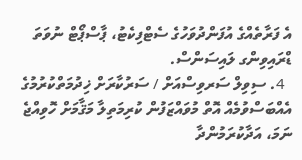އެ ފަރާތެއްގެ އުފަންދުވަހުގެ ސެޓްފިކެޓު، ޕާސްޕޯޓް ނުވަތަ ޑްރައިވިންގ ލައިސަންސް.
  4. ސިވިލް ސަރވިސްއަށް / ސަރުކާރަށް ޚިދުމަތްކުރުމުގެ އެއްބަސްވުމެއް އޮތް މުވައްޒަފުން ކުރިމަތިލާ މަޤާމަށް ހޮވިއްޖެ ނަމަ، އަދާކުރަމުންދާ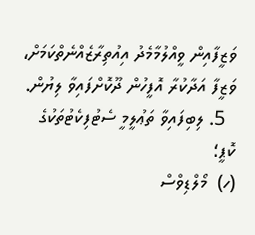ވަޒީފާއިން ވީއްލުމާމެދު އިއުތިރާޒެއްނެތްކަމަށް، ވަޒީފާ އަދާކުރާ އޮފީހުން ދޫކޮށްފައިވާ ލިޔުން.
  5. ލިބިފައިވާ ތަޢުލީމީ ސެޓުފިކެޓުތަކުގެ ކޮޕީ؛
(ހ)  މޯލްޑިވްސް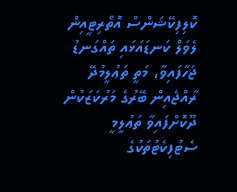ކޮލިފިކޭޝަންސް އޮތޯރިޓީއިން ލެވަލް ކަނޑައަޅައި ތައްގަނޑު ޖަހާފައިވާ، މަތީ ތަޢުލީމުދޭ ރާއްޖެއިން ބޭރުގެ މަރުކަޒަކުން ދޫކޮށްފައިވާ ތަޢުލީމީ ސެޓުފިކެޓުތަކުގެ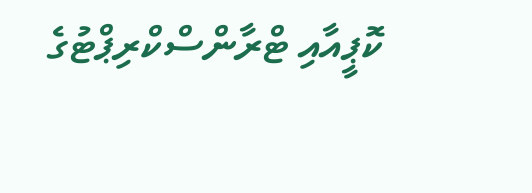ކޮޕީއާއި ޓްރާންސްކްރިޕްޓުގެ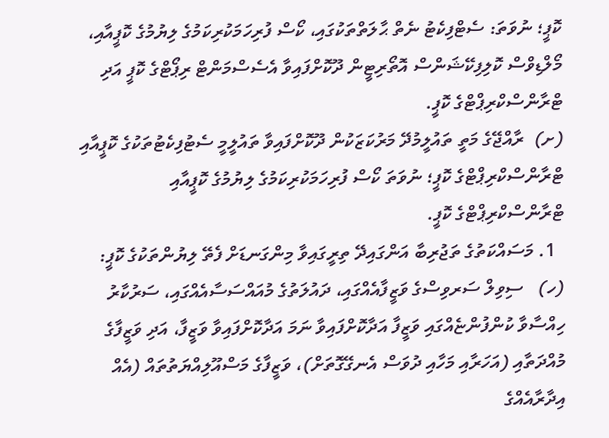ކޮޕީ؛ ނުވަތަ: ސެޓްފިކެޓު ނެތް ޙާލަތްތަކުގައި، ކޯސް ފުރިހަމަކުރިކަމުގެ ލިޔުމުގެ ކޮޕީއާއި، މޯލްޑިވްސް ކޮލިފިކޭޝަންސް އޮތޯރިޓީން ދޫކޮށްފައިވާ އެސެސްމަންޓް ރިޕޯޓްގެ ކޮޕީ އަދި ޓްރާންސްކްރިޕްޓްގެ ކޮޕީ.
(ށ)  ރާއްޖޭގެ މަތީ ތައުލީމުދޭ މަރުކަޒަކުން ދޫކޮށްފައިވާ ތައުލީމީ ސެޓުފިކެޓުތަކުގެ ކޮޕީއާއި ޓްރާންސްކްރިޕްޓްގެ ކޮޕީ؛ ނުވަތަ ކޯސް ފުރިހަމަކުރިކަމުގެ ލިޔުމުގެ ކޮޕީއާއި ޓްރާންސްކްރިޕްޓްގެ ކޮޕީ.
  1. މަސައްކަތުގެ ތަޖުރިބާ އަންގައިދޭ ތިރީގައިވާ މިންގަނޑަށް ފެތޭ ލިޔުންތަކުގެ ކޮޕީ:
(ހ)   ސިވިލް ސަރވިސްގެ ވަޒީފާއެއްގައި، ދައުލަތުގެ މުއައްސަސާއެއްގައި، ސަރުކާރު ހިއްސާވާ ކުންފުންޏެއްގައި ވަޒީފާ އަދާކޮށްފައިވާ ނަމަ އަދާކޮށްފައިވާ ވަޒީފާ، އަދި ވަޒީފާގެ މުއްދަތާއި (އަހަރާއި މަހާއި ދުވަސް އެނގޭގޮތަށް)، ވަޒީފާގެ މަސްއޫލިއްޔަތުތައް (އެއް އިދާރާއެއްގެ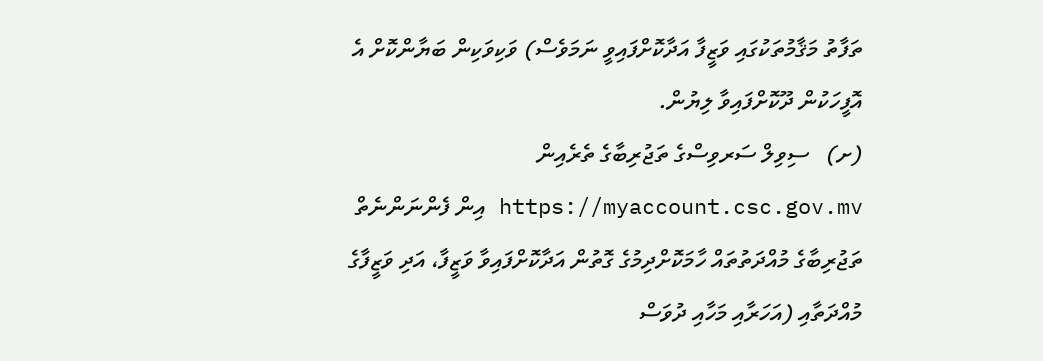ތަފާތު މަޤާމުތަކުގައި ވަޒީފާ އަދާކޮށްފައިވީ ނަމަވެސް) ވަކިވަކިން ބަޔާންކޮށް އެ އޮފީހަކުން ދޫކޮށްފައިވާ ލިޔުން.
(ށ)   ސިވިލް ސަރވިސްގެ ތަޖުރިބާގެ ތެރެއިން https://myaccount.csc.gov.mv އިން ފެންނަންނެތް ތަޖުރިބާގެ މުއްދަތުތައް ހާމަކޮށްދިމުގެ ގޮތުން އަދާކޮށްފައިވާ ވަޒީފާ، އަދި ވަޒީފާގެ މުއްދަތާއި (އަހަރާއި މަހާއި ދުވަސް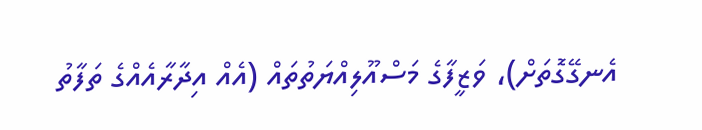އެނގޭގޮތަށް)، ވަޒީފާގެ މަސްއޫލިއްޔަތުތައް (އެއް އިދާރާއެއްގެ ތަފާތު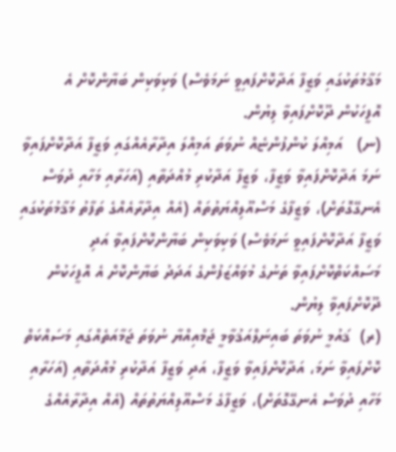މަޤާމުތަކުގައި ވަޒީފާ އަދާކޮށްފައިވީ ނަމަވެސް) ވަކިވަކިން ބަޔާންކޮށް އެ އޮފީހަކުން ދޫކޮށްފައިވާ ލިޔުން.
(ނ)   އަމިއްލަ ކުންފުންޏެއް ނުވަތަ އަމިއްލަ އިދާރާއެއްގައި ވަޒީފާ އަދާކޮށްފައިވާ ނަމަ އަދާކޮށްފައިވާ ވަޒީފާ، ވަޒީފާ އަދާކުރި މުއްދަތާއި (އަހަރާއި މަހާއި ދުވަސް އެނގޭގޮތަށް)، ވަޒީފާގެ މަސްއޫލިއްޔަތުތައް (އެއް އިދާރާއެއްގެ ތަފާތު މަޤާމުތަކުގައި ވަޒީފާ އަދާކޮށްފައިވީ ނަމަވެސް) ވަކިވަކިން ބަޔާންކޮށްފައިވާ އަދި މަސައްކަތްކޮށްފައިވާ ތަނުގެ މުވައްޒަފުންގެ އަދަދު ބަޔާންކޮށް އެ އޮފީހަކުން ދޫކޮށްފައިވާ ލިޔުން.
(ރ)  ޤައުމީ ނުވަތަ ބައިނަލްއަޤުވާމީ ޖަމްއިއްޔާ ނުވަތަ ޖަމާއަތެއްގައި މަސައްކަތް ކޮށްފައިވާ ނަމަ، އަދާކޮށްފައިވާ ވަޒީފާ، އަދި ވަޒީފާ އަދާކުރި މުއްދަތާއި (އަހަރާއި މަހާއި ދުވަސް އެނގޭގޮތަށް)، ވަޒީފާގެ މަސްއޫލިއްޔަތުތައް (އެއް އިދާރާއެއްގެ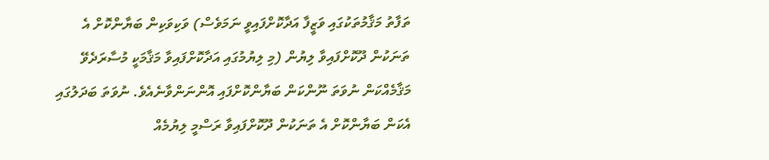ތަފާތު މަޤާމުތަކުގައި ވަޒީފާ އަދާކޮށްފައިވީ ނަމަވެސް) ވަކިވަކިން ބަޔާންކޮށް އެ ތަނަކުން ދޫކޮށްފައިވާ ލިޔުން (މި ލިޔުމުގައި އަދާކޮށްފައިވާ މަޤާމަކީ މުސާރަދެވޭ މަޤާމެއްކަން ނުވަތަ ނޫންކަން ބަޔާންކޮށްފައި އޮންނަންވާނެއެވެ. ނުވަތަ ބަދަލުގައި އެކަން ބަޔާންކޮށް އެ ތަނަކުން ދޫކޮށްފައިވާ ރަސްމީ ލިޔުމެއް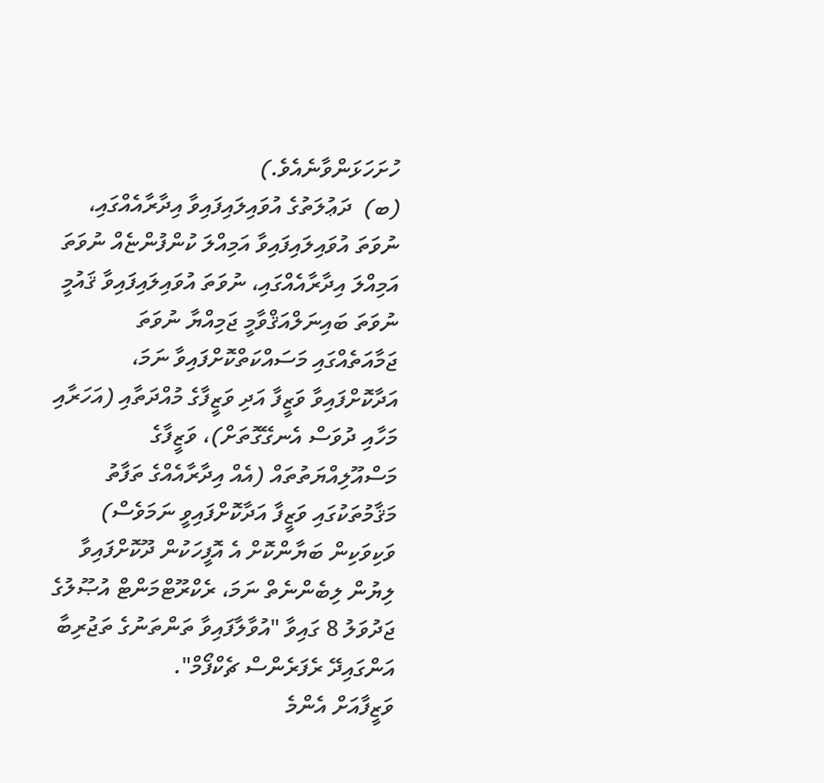ހުށަހަޅަންވާނެއެވެ.)
(ބ)  ދަޢުލަތުގެ އުވައިލައިފައިވާ އިދާރާއެއްގައި، ނުވަތަ އުވައިލައިފައިވާ އަމިއްލަ ކުންފުންޏެއް ނުވަތަ އަމިއްލަ އިދާރާއެއްގައި، ނުވަތަ އުވައިލައިފައިވާ ޤައުމީ ނުވަތަ ބައިނަލްއަޤްވާމީ ޖަމިއްޔާ ނުވަތަ ޖަމާއަތެއްގައި މަސައްކަތްކޮށްފައިވާ ނަމަ، އަދާކޮށްފައިވާ ވަޒީފާ އަދި ވަޒީފާގެ މުއްދަތާއި (އަހަރާއި މަހާއި ދުވަސް އެނގޭގޮތަށް)، ވަޒީފާގެ މަސްއޫލިއްޔަތުތައް (އެއް އިދާރާއެއްގެ ތަފާތު މަޤާމުތަކުގައި ވަޒީފާ އަދާކޮށްފައިވީ ނަމަވެސް) ވަކިވަކިން ބަޔާންކޮށް އެ އޮފީހަކުން ދޫކޮށްފައިވާ ލިޔުން ލިބެންނެތް ނަމަ، ރެކްރޫޓްމަންޓް އުޞޫލުގެ ޖަދުވަލު 8 ގައިވާ "އުވާލާފައިވާ ތަންތަނުގެ ތަޖުރިބާ އަންގައިދޭ ރެފަރެންސް ޗެކްފޯމް".
ވަޒީފާއަށް އެންމެ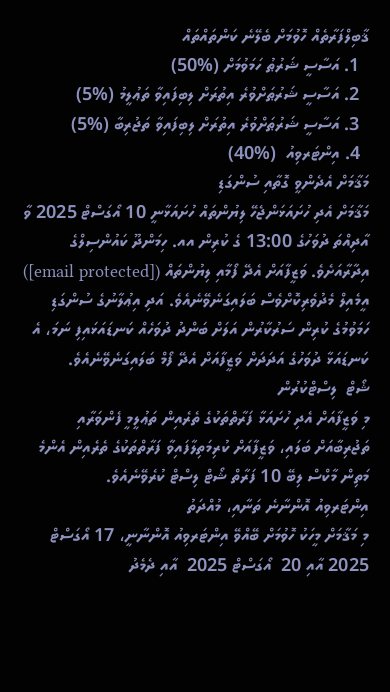ޤާބިލްފަރާތެއް ހޮވުމަށް ބެލޭނެ ކަންތައްތައް
  1. އަސާސީ ޝަރުޠު ހަމަވުމަށް (%50)
  2. އަސާސީ ޝަރުޠަށްވުރެ އިތުރަށް ލިބިފައިވާ ތަޢުލީމު (%5)
  3. އަސާސީ ޝަރުޠަށްވުރެ އިތުރަށް ލިބިފައިވާ ތަޖުރިބާ (%5)
  4. އިންޓަރވިއު  (%40)
މަޤާމަށް އެދެންވީ ގޮތާއި ސުންގަޑި
މަޤާމަށް އެދި ހުށައަޅަންޖެހޭ ލިޔުންތައް ހުށައަޅާނީ 10 އޯގަސްޓް 2025 ވާ އާދިއްތަ ދުވަހުގެ 13:00 ގެ ކުރިން އއ. ހިމަންދޫ ކައުންސިލްގެ އިދާރާއަށެވެ. ވަޒީފާއަށް އެދޭ ފޯމާއި ލިޔުންތައް ([email protected]) އީމެއިލް މެދުވެރިކޮށްވެސް ބަލައިގަނެވޭނެއެވެ. އަދި އިޢުލާނުގެ ސުންގަޑި ހަމަވުމުގެ ކުރިން ސަރުކާރުން އަލަށް ބަންދު ދުވަހެއް ކަނޑައަޅައިފި ނަމަ، އެ ކަނޑައަޅާ ދުވަހުގެ އަދަދަށް ވަޒީފާއަށް އެދޭ ފޯމް ބަލައިގަނެވޭނެއެވެ.
ޝޯޓް  ލިސްޓްކުރުން
މި ވަޒީފާއަށް އެދި ހުށައަޅާ ފަރާތްތަކުގެ ތެރެއިން ތަޢުލީމީ ފެންވަރާއި ތަޖުރިބާއަށް ބަލައި، ވަޒީފާއަށް ކުރިމަތިލާފައިވާ ފަރާތްތަކުގެ ތެރެއިން އެންމެ މަތިން މާކްސް ލިބޭ 10 ފަރާތް ޝޯޓް ލިސްޓް ކުރެވޭނެއެވެ.
އިންޓަރވިއު އޮންނާނެ ތަނާއި، މުއްދަތު
މި މަޤާމަށް މީހަކު ހޮވުމަށް ބޭއްވޭ އިންޓަރވިއު އޮންނާނީ، 17 އޯގަސްޓް 2025 އާއި 20  އޯގަސްޓް 2025  އާއި ދެމެދު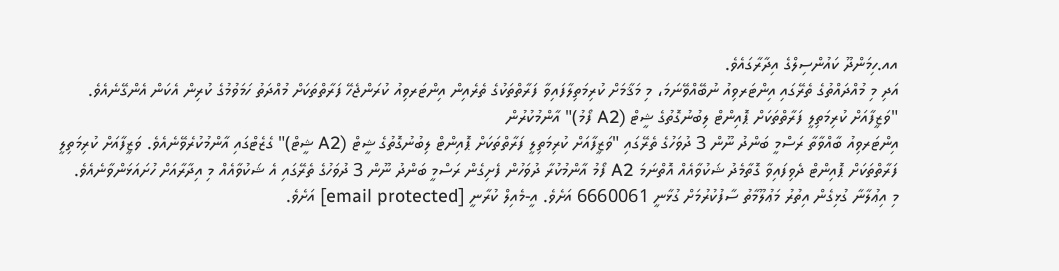އއ.ހިމަންދޫ ކައުންސިލްގެ އިދާރާގައެވެ.
އަދި މި މުއްދައްތުގެ ތެރޭގައި އިންޓަރވިއު ނުބޭއްވޭނަމަ، މި މަޤާމަށް ކުރިމަތިލާފައިވާ ފަރާތްތަކުގެ ތެރެއިން އިންޓަރވިއު ކުރަންޖެހޭ ފަރާތްތަކަށް މުއްދަތު ހަމަވުމުގެ ކުރިން އެކަން އެންގޭނެއެވެ.
"ވަޒީފާއަށް ކުރިމަތިލީ ފަރާތްތަކަށް ޕޮއިންޓް ލިބުނުގޮތުގެ ޝީޓް (A2 ފޯމު)" އާންމުކުރުން
އިންޓަރވިއު ބާއްވާތާ ރަސްމީ ބަންދު ނޫން 3 ދުވަހުގެ ތެރޭގައި "ވަޒީފާއަށް ކުރިމަތިލީ ފަރާތްތަކަށް ޕޮއިންޓް ލިބުނުގޮތުގެ ޝީޓް (A2 ޝީޓް)" ގެޒެޓްގައި އާންމުކުރެވޭނެއެވެ. ވަޒީފާއަށް ކުރިމަތިލީ ފަރާތްތަކަށް ޕޮއިންޓް ދެވިފައިވާ ގޮތާމެދު ޝަކުވާއެއް އޮތްނަމަ A2 ފޯމު އާންމުކުރާ ދުވަހުން ފެށިގެން ރަސްމީ ބަންދު ނޫން 3 ދުވަހުގެ ތެރޭގައި އެ ޝަކުވާއެއް މި އިދާރާއަށް ހުށައަޅަންވާނެއެވެ.
މި އިޢުލާނާ ގުޅިގެން އިތުރު މަޢުލޫމާތު ސާފުކުރުމަށް ގުޅާނީ 6660061 އަށެވެ. އީ-މެއިލް ކުރާނީ [email protected] އަށެވެ.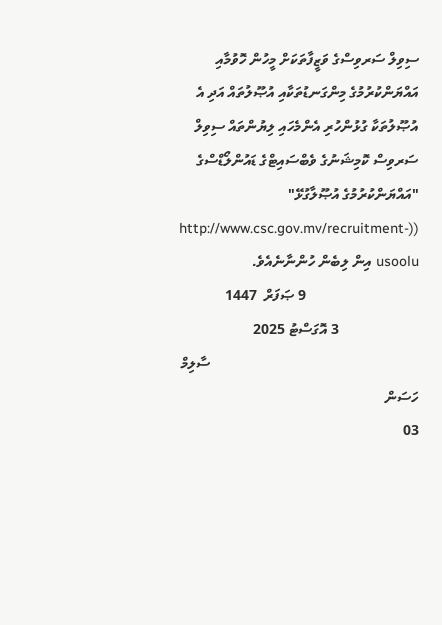ސިވިލް ސަރވިސްގެ ވަޒީފާތަކަށް މީހުން ހޮވުމާއި އައްޔަންކުރުމުގެ މިންގަނޑުތަކާއި އުޞޫލުތައް އަދި އެ އުޞޫލުތަކާ ގުޅުންހުރި އެންމެހައި ލިޔުންތައް ސިވިލް ސަރވިސް ކޮމިޝަނުގެ ވެބްސައިޓްގެ ޑައުންލޯޑްސްގެ "އައްޔަންކުރުމުގެ އުޞޫލާގުޅޭ" ((http://www.csc.gov.mv/recruitment-usoolu އިން ލިބެން ހުންނާނެއެވެ.
                               9 ޞަފަރް  1447
                      3 އޮގަސްޓު 2025
                                                         ސާލިމް ހަސަން
03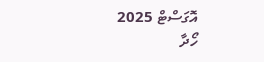އޮގަސްޓް 2025
ހޯދާ